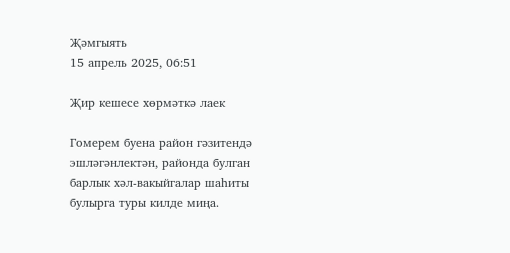Җәмгыять
15 апрель 2025, 06:51

Җир кешесе хөрмәткә лаек

Гомерем буена район гәзитендә эшләгәнлектән, районда булган барлык хәл-вакыйгалар шаһиты булырга туры килде миңа.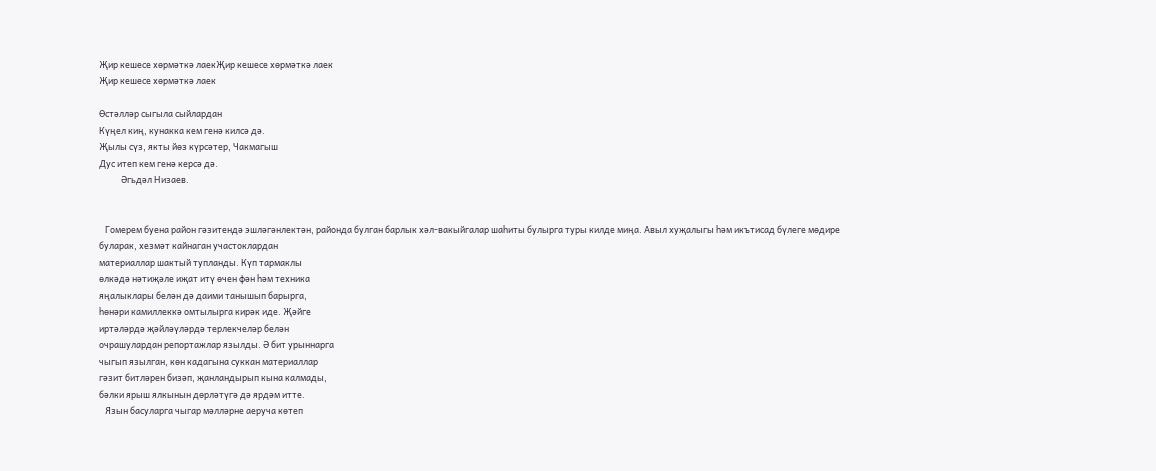Җир кешесе хөрмәткә лаекҖир кешесе хөрмәткә лаек
Җир кешесе хөрмәткә лаек

Өстәлләр сыгыла сыйлардан
Күңел киң, кунакка кем генә килсә дә.
Җылы сүз, якты йөз күрсәтер, Чакмагыш
Дус итеп кем генә керсә дә.
           Әгьдәл Низаев.


   Гомерем буена район гәзитендә эшләгәнлектән, районда булган барлык хәл-вакыйгалар шаһиты булырга туры килде миңа. Авыл хуҗалыгы һәм икътисад бүлеге мөдире
буларак, хезмәт кайнаган участоклардан
материаллар шактый тупланды. Күп тармаклы
өлкәдә нәтиҗәле иҗат итү өчен фән һәм техника
яңалыклары белән дә даими танышып барырга,
һөнәри камиллеккә омтылырга кирәк иде. Җәйге
иртәләрдә җәйләүләрдә терлекчеләр белән
очрашулардан репортажлар язылды. Ә бит урыннарга
чыгып язылган, көн кадагына суккан материаллар
гәзит битләрен бизәп, җанландырып кына калмады,
бәлки ярыш ялкынын дөрләтүгә дә ярдәм итте.
   Язын басуларга чыгар мәлләрне аеруча көтеп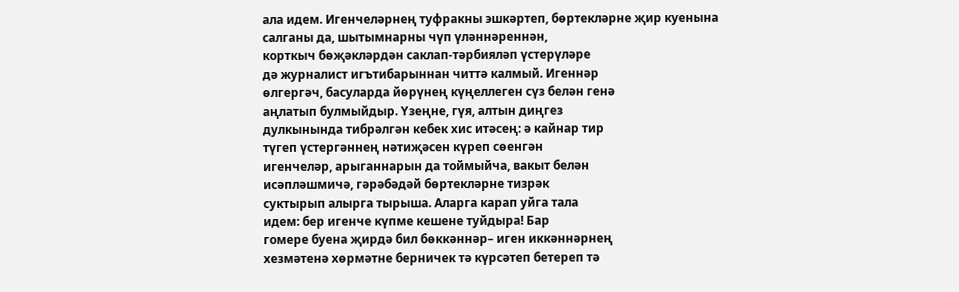ала идем. Игенчеләрнең туфракны эшкәртеп, бөртекләрне җир куенына
салганы да, шытымнарны чүп үләннәреннән,
корткыч бөҗәкләрдән саклап-тәрбияләп үстерүләре
дә журналист игътибарыннан читтә калмый. Игеннәр
өлгергәч, басуларда йөрүнең күңеллеген сүз белән генә
аңлатып булмыйдыр. Үзеңне, гүя, алтын диңгез
дулкынында тибрәлгән кебек хис итәсең: ә кайнар тир
түгеп үстергәннең нәтиҗәсен күреп сөенгән
игенчеләр, арыганнарын да тоймыйча, вакыт белән
исәпләшмичә, гәрәбәдәй бөртекләрне тизрәк
суктырып алырга тырыша. Аларга карап уйга тала
идем: бер игенче күпме кешене туйдыра! Бар
гомере буена җирдә бил бөккәннәр– иген иккәннәрнең
хезмәтенә хөрмәтне берничек тә күрсәтеп бетереп тә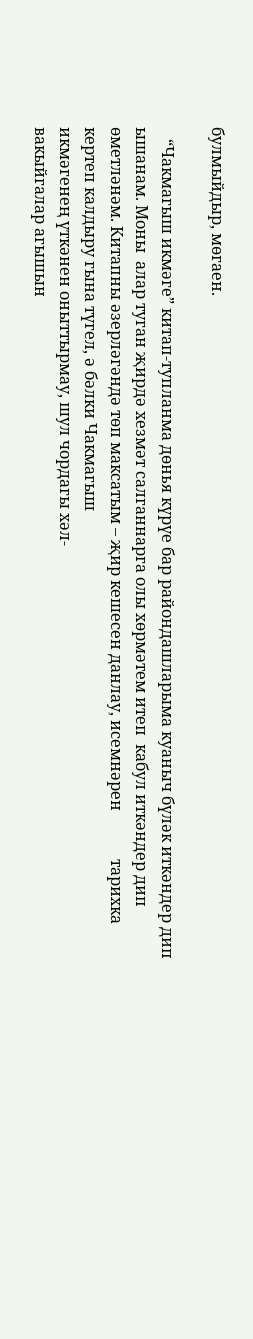булмыйдыр, мөгаен.

   “Чакмагыш икмәге” китап-тупланма дөнья күрүе бар райондашларыма куаныч бүләк иткәндер дип ышанам. Моны  алар туган җирдә хезмәт салганнарга олы хөрмәтем итеп  кабул иткәндер дип өметләнәм. Китапны әзерләгәндә төп максатым – җир кешесен данлау, исемнәрен            тарихка кертеп калдыру гына түгел, ә бәлки Чакмагыш
икмәгенең үткәнен оныттырмау, шул чордагы хәл-
вакыйгалар агышын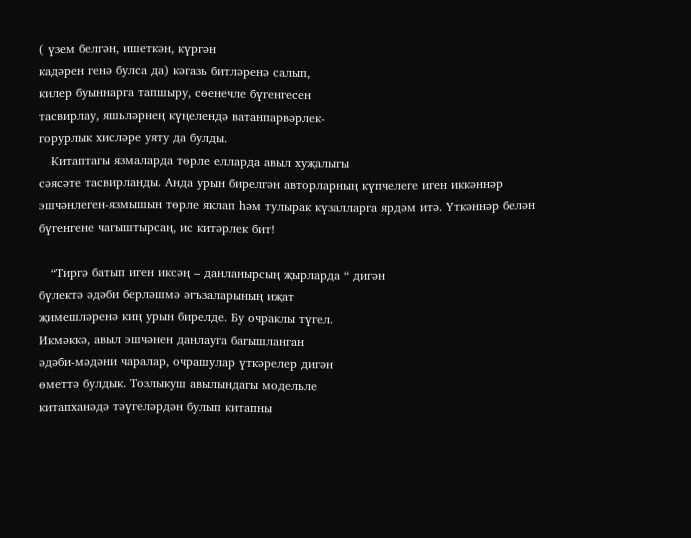( үзем белгән, ишеткән, күргән
кадәрен генә булса да) кәгазь битләренә салып,
килер буыннарга тапшыру, сөенечле бүгенгесен
тасвирлау, яшьләрнең күңелендә ватанпарвәрлек-
горурлык хисләре уяту да булды.
   Китаптагы язмаларда төрле елларда авыл хуҗалыгы
сәясәте тасвирланды. Анда урын бирелгән авторларның күпчелеге иген иккәннәр эшчәнлеген-язмышын төрле яклап һәм тулырак күзалларга ярдәм итә. Үткәннәр белән
бүгенгене чагыштырсаң, ис китәрлек бит!

   “Тиргә батып иген иксәң – данланырсың җырларда “ дигән
бүлектә әдәби берләшмә әгъзаларының иҗат
җимешләренә киң урын бирелде. Бу очраклы түгел.
Икмәккә, авыл эшчәнен данлауга багышланган
әдәби-мәдәни чаралар, очрашулар үткәрелер дигән
өметтә булдык. Тозлыкуш авылындагы модельле
китапханәдә тәүгеләрдән булып китапны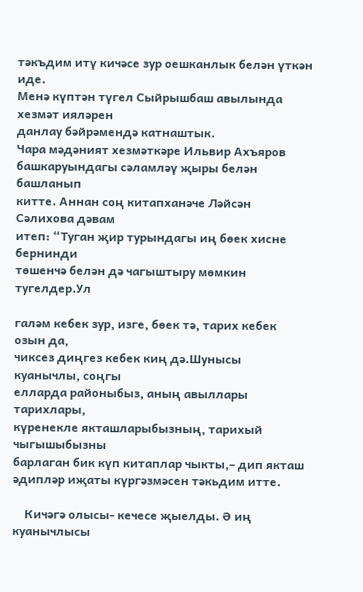тәкъдим итү кичәсе зур оешканлык белән үткән иде.
Менә күптән түгел Сыйрышбаш авылында хезмәт ияләрен
данлау бәйрәмендә катнаштык.
Чара мәдәният хезмәткәре Ильвир Ахъяров
башкаруындагы сәламләү җыры белән башланып
китте. Аннан соң китапханәче Ләйсән Сәлихова дәвам
итеп: “Туган җир турындагы иң бөек хисне бернинди
төшенчә белән дә чагыштыру мөмкин тугелдер.Ул

галәм кебек зур, изге, бөек тә, тарих кебек озын да,
чиксез диңгез кебек киң дә.Шунысы куанычлы, соңгы
елларда районыбыз, аның авыллары тарихлары,
күренекле якташларыбызның, тарихый чыгышыбызны
барлаган бик күп китаплар чыкты,– дип якташ
әдипләр иҗаты күргәзмәсен тәкьдим итте.

    Кичәгә олысы- кечесе җыелды. Ә иң куанычлысы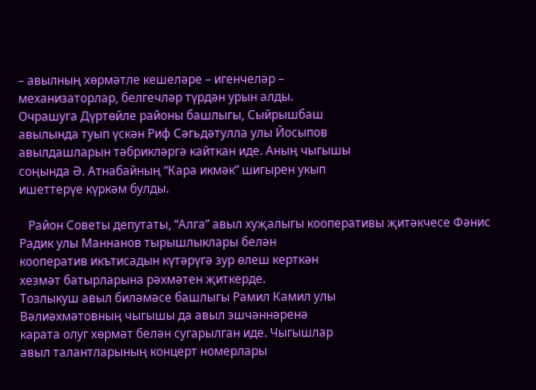– авылның хөрмәтле кешеләре – игенчеләр –
механизаторлар, белгечләр түрдән урын алды.
Очрашуга Дүртөйле районы башлыгы, Сыйрышбаш
авылында туып үскән Риф Сәгьдәтулла улы Йосыпов
авылдашларын тәбрикләргә кайткан иде. Аның чыгышы
соңында Ә. Атнабайның “Кара икмәк” шигырен укып
ишеттерүе күркәм булды.

   Район Советы депутаты, “Алга” авыл хуҗалыгы кооперативы җитәкчесе Фәнис
Радик улы Маннанов тырышлыклары белән
кооператив икътисадын күтәрүгә зур өлеш керткән
хезмәт батырларына рәхмәтен җиткерде.
Тозлыкуш авыл биләмәсе башлыгы Рамил Камил улы
Вәлиәхмәтовның чыгышы да авыл эшчәннәренә
карата олуг хөрмәт белән сугарылган иде. Чыгышлар
авыл талантларының концерт номерлары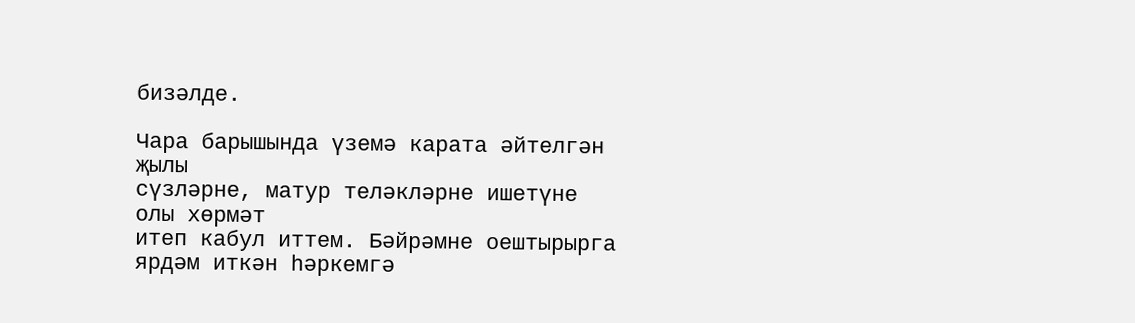бизәлде.

Чара барышында үземә карата әйтелгән җылы
сүзләрне, матур теләкләрне ишетүне олы хөрмәт
итеп кабул иттем. Бәйрәмне оештырырга ярдәм иткән һәркемгә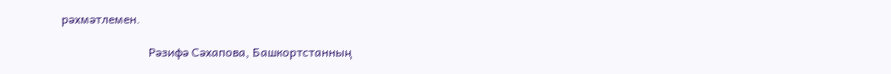рәхмәтлемен.

                             Рәзифә Сәхапова, Башкортстанның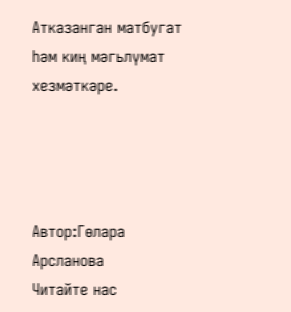Атказанган матбугат һәм киң мәгьлүмат хезмәткәре.




Автор:Гөлара Арсланова
Читайте нас